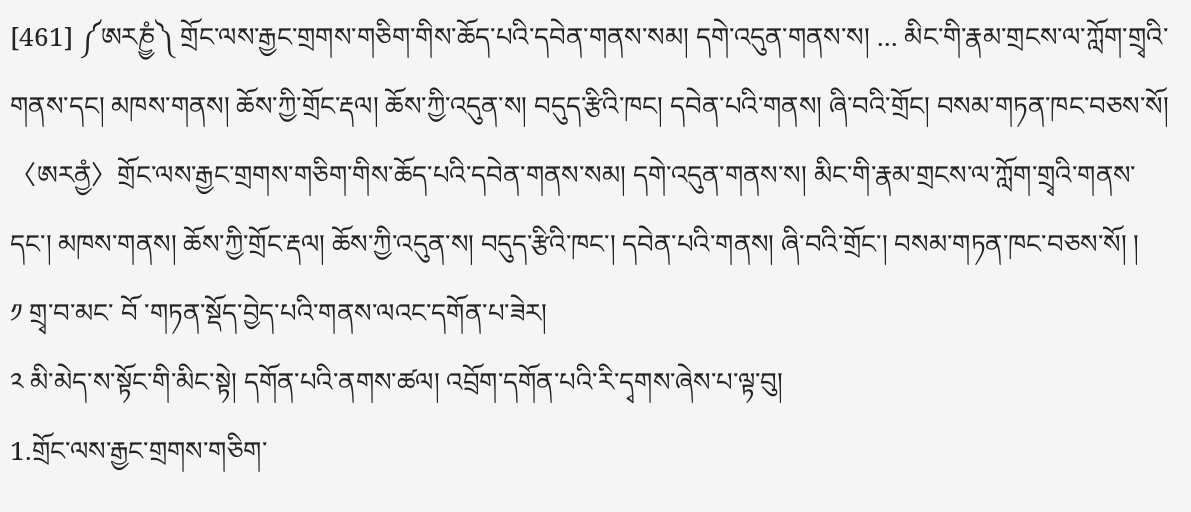[461] ༼ཨརཎྱཾ༽ གྲོང་ལས་རྒྱང་གྲགས་གཅིག་གིས་ཆོད་པའི་དབེན་གནས་སམ། དགེ་འདུན་གནས་ས། ... མིང་གི་རྣམ་གྲངས་ལ་ཀློག་གྲྭའི་གནས་དང། མཁས་གནས། ཆོས་ཀྱི་གྲོང་རྡལ། ཆོས་ཀྱི་འདུན་ས། བདུད་རྩིའི་ཁང། དབེན་པའི་གནས། ཞི་བའི་གྲོང། བསམ་གཏན་ཁང་བཅས་སོ།
〈ཨརནྱཾ〉གྲོང་ལས་རྒྱང་གྲགས་གཅིག་གིས་ཆོད་པའི་དབེན་གནས་སམ། དགེ་འདུན་གནས་ས། མིང་གི་རྣམ་གྲངས་ལ་ཀློག་གྲྭའི་གནས་དང་། མཁས་གནས། ཆོས་ཀྱི་གྲོང་རྡལ། ཆོས་ཀྱི་འདུན་ས། བདུད་རྩིའི་ཁང་། དབེན་པའི་གནས། ཞི་བའི་གྲོང་། བསམ་གཏན་ཁང་བཅས་སོ། །
༡ གྲྭ་བ་མང་ བོ ་གཏན་སྡོད་བྱེད་པའི་གནས་ལའང་དགོན་པ་ཟེར།
༢ མི་མེད་ས་སྟོང་གི་མིང་སྟེ། དགོན་པའི་ནགས་ཚལ། འབྲོག་དགོན་པའི་རི་དྭགས་ཞེས་པ་ལྟ་བུ།
1.གྲོང་ལས་རྒྱང་གྲགས་གཅིག་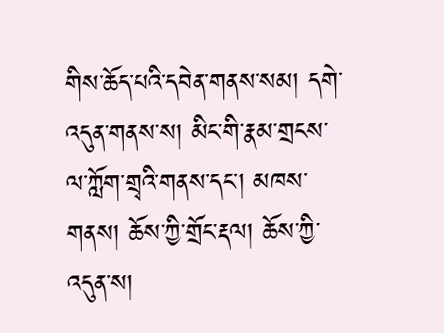གིས་ཆོད་པའི་དབེན་གནས་སམ། དགེ་འདུན་གནས་ས། མིང་གི་རྣམ་གྲངས་ལ་ཀློག་གྲྭའི་གནས་དང་། མཁས་གནས། ཆོས་ཀྱི་གྲོང་རྡལ། ཆོས་ཀྱི་འདུན་ས།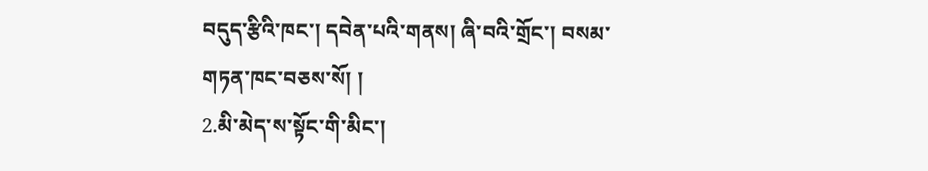བདུད་རྩིའི་ཁང་། དབེན་པའི་གནས། ཞི་བའི་གྲོང་། བསམ་གཏན་ཁང་བཅས་སོ། །
2.མི་མེད་ས་སྟོང་གི་མིང་།